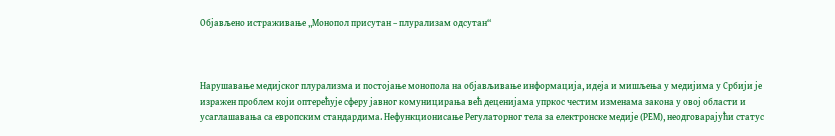Објављено истраживање „Монопол присутан – плурализам одсутан“



Нарушавање медијског плурализма и постојање монопола на објављивање информација, идеја и мишљења у медијима у Србији је изражен проблем који оптерећује сферу јавног комуницирања већ деценијама упркос честим изменама закона у овој области и усаглашавања са европским стандардима. Нефункционисање Регулаторног тела за електронске медије (РЕМ), неодговарајући статус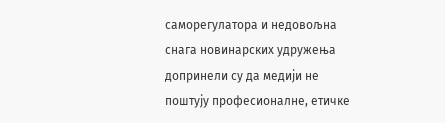саморегулатора и недовољна снага новинарских удружења допринели су да медији не поштују професионалне, етичке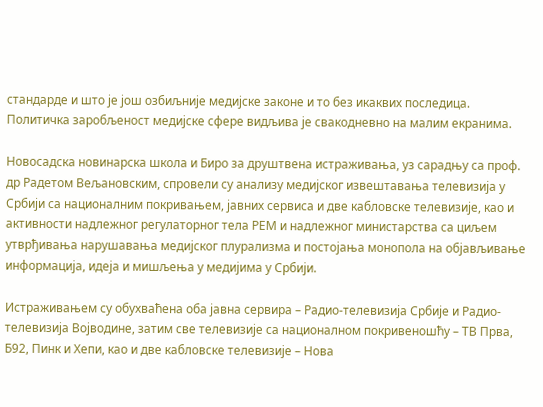стандарде и што је још озбиљније медијске законе и то без икаквих последица. Политичка заробљеност медијске сфере видљива је свакодневно на малим екранима.

Новосадска новинарска школа и Биро за друштвена истраживања, уз сарадњу са проф. др Радетом Вељановским, спровели су анализу медијског извештавања телевизија у Србији са националним покривањем, јавних сервиса и две кабловске телевизије, као и активности надлежног регулаторног тела РЕМ и надлежног министарства са циљем утврђивања нарушавања медијског плурализма и постојања монопола на објављивање информација, идеја и мишљења у медијима у Србији.

Истраживањем су обухваћена оба јавна сервира – Радио-телевизија Србије и Радио-телевизија Војводине, затим све телевизије са националном покривеношћу – ТВ Прва, Б92, Пинк и Хепи, као и две кабловске телевизије – Нова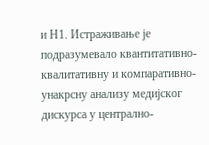и Н1. Истраживање је подразумевало квантитативно-квалитативну и компаративно-унакрсну анализу медијског дискурса у централно-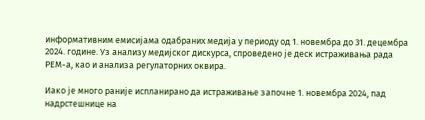информативним емисијама одабраних медија у периоду од 1. новембра до 31. децембра 2024. године. Уз анализу медијског дискурса, спроведено је деск истраживања рада РЕМ-а, као и анализа регулаторних оквира.

Иако је много раније испланирано да истраживање започне 1. новембра 2024, пад надрстешнице на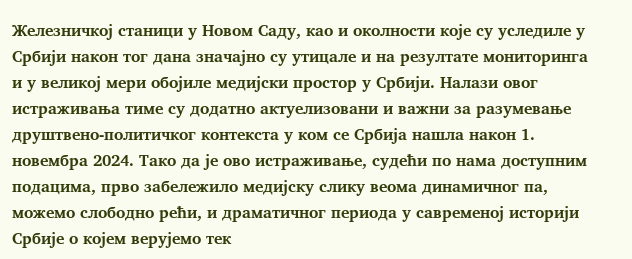Железничкој станици у Новом Саду, као и околности које су уследиле у Србији након тог дана значајно су утицале и на резултате мониторинга и у великој мери обојиле медијски простор у Србији. Налази овог истраживања тиме су додатно актуелизовани и важни за разумевање друштвено-политичког контекста у ком се Србија нашла након 1. новембра 2024. Тако да је ово истраживање, судећи по нама доступним подацима, прво забележило медијску слику веома динамичног па, можемо слободно рећи, и драматичног периода у савременој историји Србије о којем верујемо тек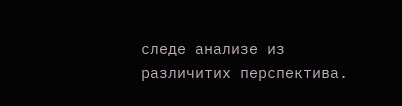следе анализе из различитих перспектива.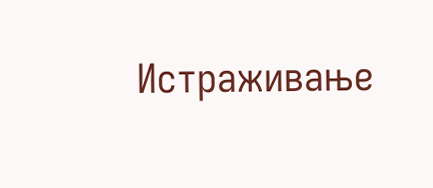Истраживање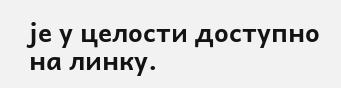је у целости доступно на линку.